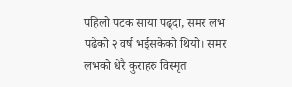पहिलो पटक साया पढ्दा, समर लभ पढेको २ वर्ष भईसकेको थियो। समर लभको धेरै कुराहरु विस्मृत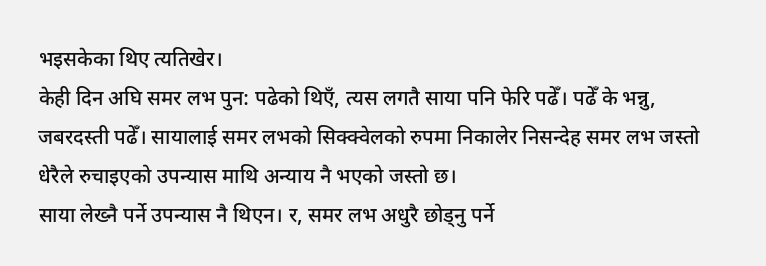भइसकेका थिए त्यतिखेर।
केही दिन अघि समर लभ पुन: पढेको थिएँ, त्यस लगतै साया पनि फेरि पढेँ। पढेँ के भन्नु, जबरदस्ती पढेँ। सायालाई समर लभको सिक्क्वेलको रुपमा निकालेर निसन्देह समर लभ जस्तो धेरैले रुचाइएको उपन्यास माथि अन्याय नै भएको जस्तो छ।
साया लेख्नै पर्ने उपन्यास नै थिएन। र, समर लभ अधुरै छोड्नु पर्ने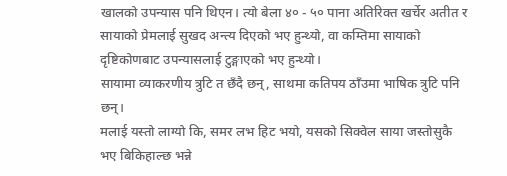खालको उपन्यास पनि थिएन। त्यो बेला ४० - ५० पाना अतिरिक्त खर्चेर अतीत र सायाको प्रेमलाई सुखद अन्त्य दिएको भए हुन्थ्यो, वा कम्तिमा सायाको दृष्टिकोणबाट उपन्यासलाई टुङ्गाएको भए हुन्थ्यो।
सायामा व्याकरणीय त्रुटि त छँदै छन्, साथमा कतिपय ठाँउमा भाषिक त्रुटि पनि छन्।
मलाई यस्तो लाग्यो कि, समर लभ हिट भयो, यसको सिक्वेल साया जस्तोसुकै भए बिकिहाल्छ भन्ने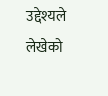उद्देश्यले लेखेको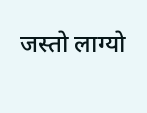जस्तो लाग्यो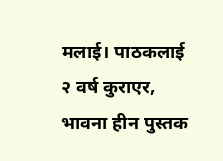मलाई। पाठकलाई २ वर्ष कुराएर, भावना हीन पुस्तक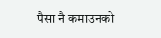पैसा नै कमाउनको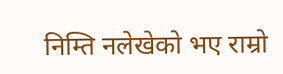निम्ति नलेखेको भए राम्रो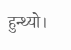हुन्थ्यो।